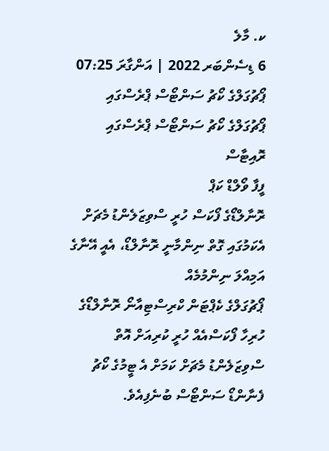ކ. މާލެ
6 ޑިސެންބަރ 2022 | އަންގާރަ 07:25
ޕޯޗުގަލްގެ ކޯޗު ސަންޓޯސް ޕްރެސްގައި
ޕޯޗުގަލްގެ ކޯޗު ސަންޓޯސް ޕްރެސްގައި
ރޮއިޓާސް
ފީފާ ވޯލްޑް ކަޕް
ރޮނާލްޑޯގެ ފޯކަސް ހުރީ ސްވިޒަލެންޑު މެޗަށް
އެކަމުގައި ގޮތް ނިންމާނީ ރޮނާލްޑޯ، އެއީ އޭނާގެ އަމިއްލަ ނިންމުމެއް
ޕޯޗުގަލްގެ ކެޕްޓަން ކްރިސްޓިއާނޯ ރޮނާލްޑޯގެ ހުރިހާ ފޯކަސްއެއް ހުރީ ކުރިއަށް އޮތް ސްވިޒަލެންޑު މެޗަށް ކަމަށް އެ ޓީމުގެ ކޯޗު ފެނާންޑޯ ސަންޓޯސް ބުނެފިއެވެ.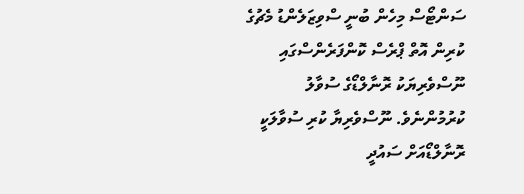ސަންޓޯސް މިހެން ބުނީ ސްވިޒަލެންޑު މެޗުގެ ކުރިން އޮތް ޕްރެސް ކޮންފަރެންސްގައި ނޫސްވެރިޔަކު ރޮނާލްޑޯގެ ސުވާލު ކުރުމުންނެވެ. ނޫސްވެރިޔާ ކުރި ސުވާލަކީ ރޮނާލްޑޯއަށް ސައުދީ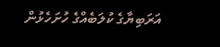އަރަބިޔާގެ ކުލަބެއްގެ ހުށަހެޅުން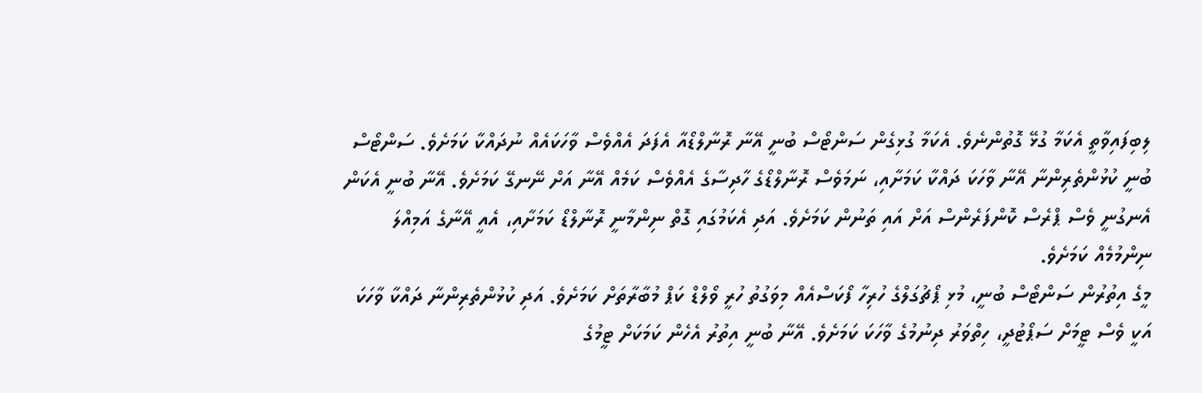ލިބިފައިވާތީ އެކަމާ ގުޅޭ ގޮތުންނެވެ. އެކަމާ ގުޅިގެން ސަންޓޯސް ބުނީ އޭނާ ރޮނާލްޑޯއާ އެފަދަ އެއްވެސް ވާހަކައެއް ނުދައްކާ ކަމަށެވެ. ސަންޓޯސް ބުނީ ކުޅުންތެރިންނާ އޭނާ ވާހަކަ ދައްކާ ކަމަށާއި، ނަމަވެސް ރޮނާލްޑޯގެ ހާދިސާގެ އެއްވެސް ކަމެއް އޭނާ އަށް ނޭނގޭ ކަމަށެވެ. އޭނާ ބުނީ އެކަން އެނގުނީ ވެސް ޕްރެސް ކޮންފަރެންސް އަށް އައި ތަނުން ކަމަށެވެ. އަދި އެކަމުގައި ގޮތް ނިންމާނީ ރޮނާލްޑޯ ކަމަށާއި، އެއީ އޭނާގެ އަމިއްލަ ނިންމުމެއް ކަމަށެވެ.
މީގެ އިތުރުން ސަންޓޯސް ބުނީ، މުޅި ޕޯޗުގަލްގެ ހުރިހާ ފޯކަސްއެއް މިވަގުތު ހުރީ ވޯލްޑް ކަޕް މުބާރާތަށް ކަމަށެވެ. އަދި ކުޅުންތެރިންނާ ދައްކާ ވާހަކަ އަކީ ވެސް ޓީމަށް ސަޕޯޓުދީ، ހިތްވަރު ދިނުމުގެ ވާހަކަ ކަމަށެވެ. އޭނާ ބުނީ އިތުރު އެހެން ކަމަކަށް ޓީމުގެ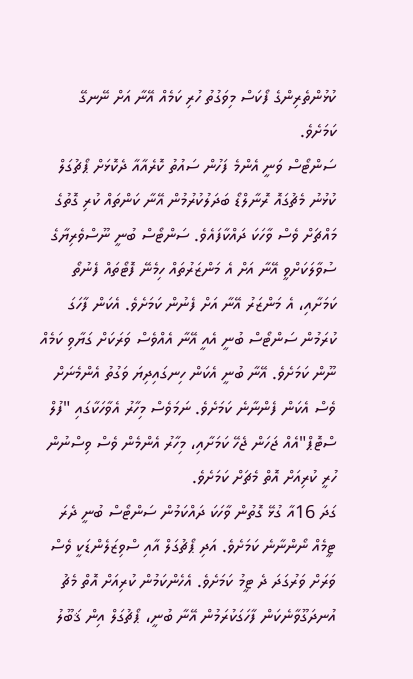ކުޅުންތެރިންގެ ފޯކަސް މިވަގުތު ހުރި ކަމެއް އޭނާ އަށް ނޭނގޭ ކަމަށެވެ.
ސަންޓޯސް ވަނީ އެންމެ ފަހުން ސައުތު ކޮރެއާއާ ދެކޮޅަށް ޕޯޗުގަލް ކުޅުނު މެޗުގައޮ ރޮނާލްޑޯ ބަދަލުކުރުމުން އޭނާ ކަންތައް ކުރި ގޮތުގެ މައްޗަށް ވެސް ވާހަކަ ދައްކާފައެވެ. ސަންޓޯސް ބުނީ ނޫސްވެރިޔާގެ ސުވާލަކަށްވީ އޭނާ އަށް އެ މަންޒަރުތައް ހިމެނޭ ފޮޓޯތައް ފެނުތޯ ކަމަށާއި، އެ މަންޒަރު އޭނާ އަށް ފެނުން ކަމަށެވެ. އެކަން ފާހަގަ ކުރަމުން ސަންޓޯސް ބުނީ އެއީ އޭނާ އެއްވެސް ވަރަކަށް ގަޔާވި ކަމެއް ނޫން ކަމަށެވެ. އޭނާ ބުނީ އެކަން ހިނގައިދިޔަ ވަގުތު އެންމެނަށް ވެސް އެކަން ފެންނާނެ ކަމަށެވެ. ނަމަވެސް މިހާރު އެވާހަކާގައި "ފުލް ސްޓޮޕް"އެއް ޖަހަން ޖެހޭ ކަމަށާއި، މިހާރު އެންމެން ވެސް ވިސްނުން ހުރީ ކުރިއަށް އޮތް މެޗަށް ކަމަށެވެ.
ގަދަ 16އާ ގުޅޭ ގޮތުން ވާހަކަ ދައްކަމުން ސަންޓޯސް ބުނީ ދެރަ ޓީމެއް ނޯންނާނެ ކަމަށެވެ. އަދި ޕޯޗުގަލް އާއި ސްވިޒަލެންޑަކީ ވެސް ވަރަށް ވަރުގަދަ ދެ ޓީމު ކަމަށެވެ. އެހެންކަމުން ކުރިއަށް އޮތް މެޗު އުނދަގޫވާނެކަން ފާހަގަކުރަމުން އޭނާ ބުނީ، ޕޯޗުގަލް އިން ޤަބޫލު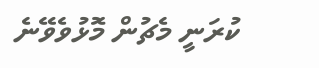ކުރަނީ މެޗުން މޮޅުވެވޭނެ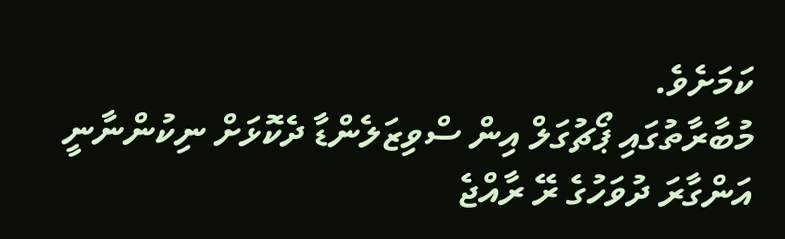ކަމަށެވެ.
މުބާރާތުގައި ޕޯޗުގަލް އިން ސްވިޒަލެންޑާ ދެކޮޅަށް ނިކުންނާނީ އަންގާރަ ދުވަހުގެ ރޭ ރާއްޖެ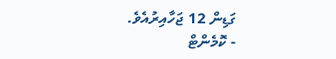ގަޑިން 12 ޖަހާއިރުއެވެ.
- ކޮމެންޓް